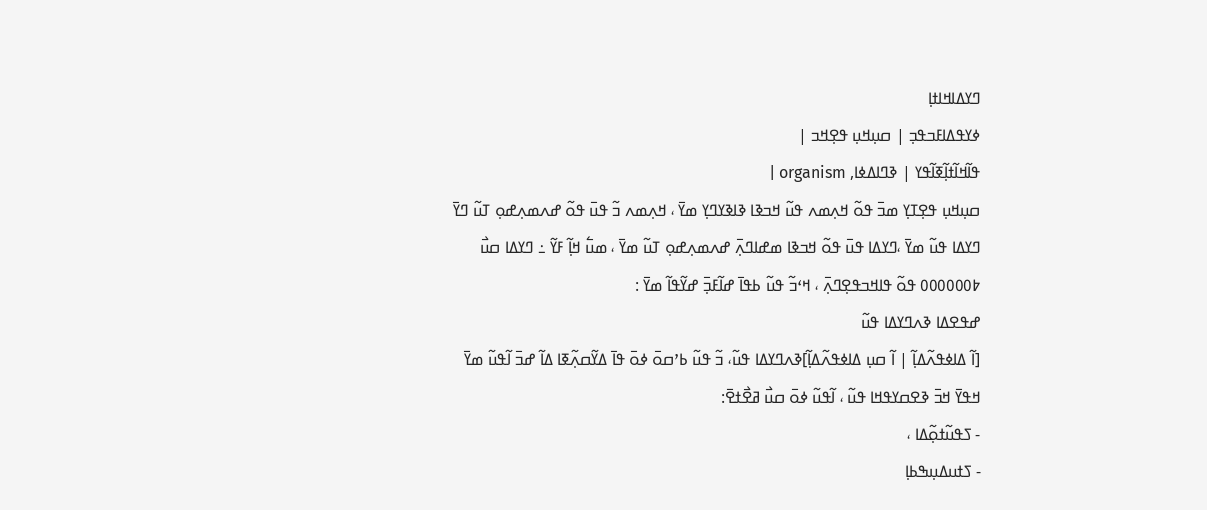ߣߌߡߊߞߊߙߊ߲
ߦߌߟߡߊߓߏߟߏ߲ | ߛߎ߲ߞߎ߲ ߟߐ߲ߞߏ |
ߟߊ߬ߞߊ߬ߙߊ߲߬ߧߊ߬ߟߌ | ߢߣߊߡߦߊ, organism |
ߛߎ߲ߞߎ߲ ߟߐ߲ߠߌ߲ ߘߏ߫ ߟߋ߬ ߞߍ߲ߘߍ ߟߎ߬ ߞߏߢߊ ߢߊߢߌߣߌ߲ ߘߌ߫ ، ߞߍ߲ߘߍ ߏ߬ ߟߎ߫ ߟߋ߬ ߝߍߘߍ߲ߝߋ߲ ߠߎ߬ ߣߌ߫ ߣߌߡߊ ߟߎ߬ ߘߌ߫ ،ߣߌߡߊ ߟߎ߫ ߟߋ߬ ߞߏߢߊ ߘߝߊߣߍ߲߫ ߝߍߘߍ߲ߝߋ߲ ߠߎ߬ ߘߌ߫ ، ߘߎ߱ ߞߊ߲߬ ߓߌ߬ ߸ ߣߌߡߊ ߛߎ߯ ߈߀߀߀߀߀߀ ߟߋ߬ ߟߊߞߏߟߐ߲ߣߍ߲߫ ، ߞߵߏ߬ ߟߎ߬ ߕߟߊ߫ ߝߊ߬ߓߏ߲߫ ߝߌ߬ߟߊ߬ ߘߌ߫ :
ߝߟߐߡߊ ߢߍߣߌߡߊ ߟߎ߬
[ߊ߬ ߡߊߦߟߍ߬ߡߊ߲߬ | ߊ߬ ߛߎ߲ ߡߊߦߟߍ߬ߡߊ߲߬]ߢߍߣߌߡߊ ߟߎ߬، ߏ߬ ߟߎ߬ ߕߴߛߋ߫ ߦߋ߫ ߟߊ߫ ߡߌ߬ߛߍ߲߬ߧߊ ߡߊ߬ ߝߏ߫ ߊ߬ߟߎ߬ ߘߌ߫ ߞߟߌ߫ ߞߏ߫ ߢߐߛߌߟߞߊ ߟߎ߬ ، ߊ߬ߟߎ߬ ߦߋ߫ ߛߎ߯ ߥߐ߯ߙߐ߫:
- ߖߟߎ߬ߙߋ߲߬ߡߊ ،
- ߖߙߎߡߎ߲ߒߕߊ߲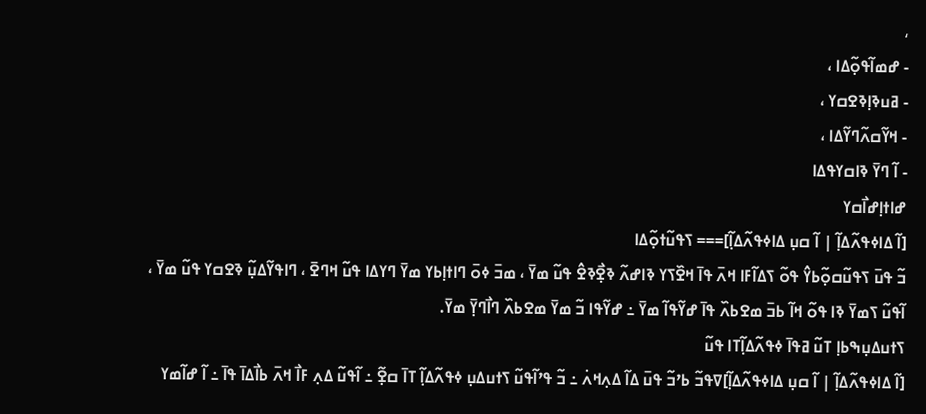،
- ߝߘߊ߬ߟߋ߲߬ߡߊ ،
- ߥߎߢߊ߲ߢߐߛߌ ،
- ߞߌ߬ߛߍ߬ߣߌ߬ߡߊ ،
- ߊ߬ ߣߌ߫ ߢߊߛߌߟߡߊ
ߝߊߙߊ߲ߝߊ߯ߛߌ
[ߊ߬ ߡߊߦߟߍ߬ߡߊ߲߬ | ߊ߬ ߛߎ߲ ߡߊߦߟߍ߬ߡߊ߲߬]=== ߖߟߎ߬ߙߋ߲߬ߡߊ
ߏ߬ ߟߎ߫ ߖߟߎ߬ߛߋ߲߬ߕߌ߮ ߟߋ߬ ߖߡߊ߬ߓߊ ߞߍ߫ ߟߊ߫ ߞߐ߰ߖߌ ߢߊߝߍ߬ ߢߐ߲߯ߢߐ߮ ߟߎ߬ ߘߌ߫ ، ߘߏ߫ ߦߋ߫ ߣߊߙߊ߲ߕߌ ߘߌ߫ ߣߌߡߊ ߟߎ߬ ߞߣߐ߫ ، ߣߊߟߌ߬ߡߎ߲߬ ߢߐߛߌ ߟߎ߬ ߘߌ߫ ، ߊ߬ߟߎ߬ ߖߘߌ߫ ߢߊ ߟߋ߬ ߞߊ߬ ߕߏ߫ ߘߐߕߍ߰ ߟߊ߫ ߝߌ߬ߟߊ߬ ߘߌ߫ ߸ ߝߌ߬ߟߊ ߏ߬ ߘߌ߫ ߘߐߕߍ߰ ߣߊ߯ߣߌ߲߫ ߘߌ߫.
ߖߙߎߡߎ߲ߒߕߊ߲ ߠߎ߬ ߥߟߊ߫ ߦߟߍ߬ߡߊ߲߬ߠߊ ߟߎ߬
[ߊ߬ ߡߊߦߟߍ߬ߡߊ߲߬ | ߊ߬ ߛߎ߲ ߡߊߦߟߍ߬ߡߊ߲߬]ߜߟߏ߬ ߕߴߏ߬ ߟߎ߫ ߡߊ߬ ߡߍ߲ߞߍ߭ ߸ ߏ߬ ߟߴߊ߬ߟߎ߬ ߖߙߎߡߎ߲ ߦߟߍ߬ߡߊ߲߬ ߠߊ߫ ߛߐ߲߬ ߸ ߊ߬ߟߎ߬ ߡߍ߲ ߓߊ߯ ߞߍ߫ ߕߊ߯ߡߊ߫ ߟߊ߫ ߸ ߊ߬ ߝߊ߬ߘߌ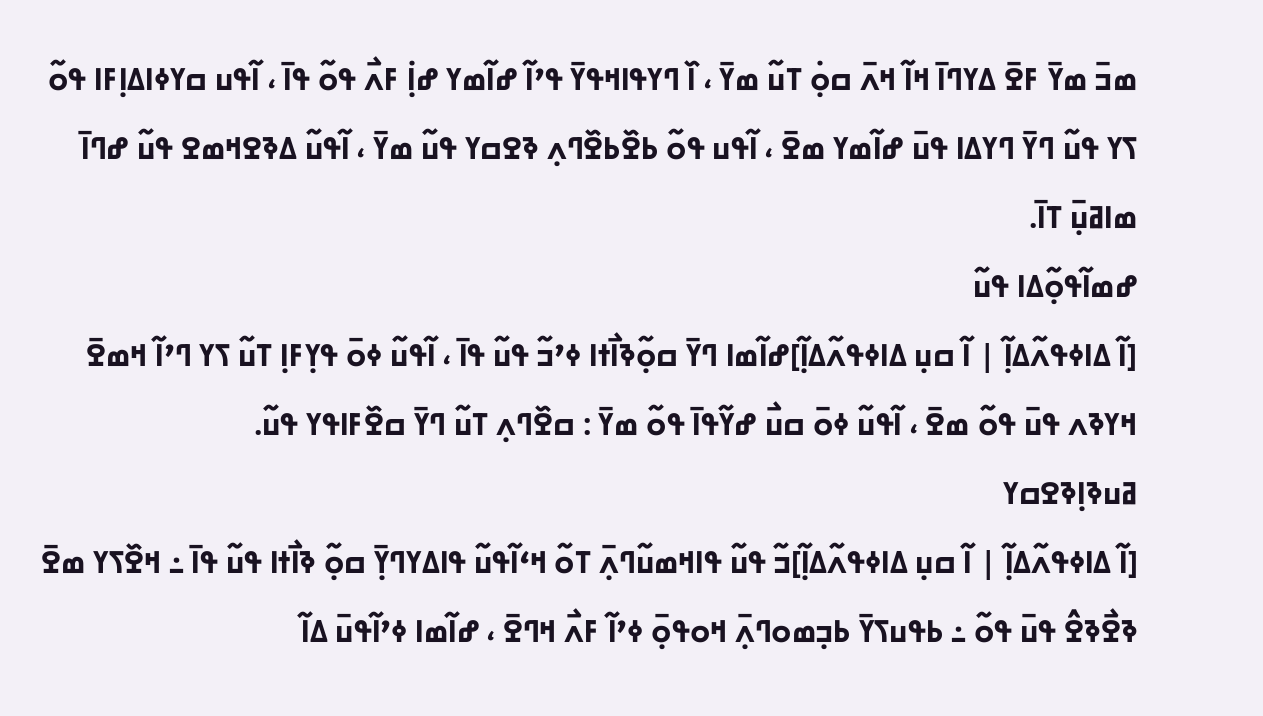ߘߏ߫ ߘߌ߫ ߓߐ߫ ߡߌߣߊ߫ ߞߊ߬ ߞߍ߫ ߛߋ߲߭ ߠߎ߬ ߘߌ߫ ، ߊ߰ ߣߌߟߊߞߟߌ߫ ߟߴߊ߬ ߝߊ߬ߘߌ ߝߊ߲߭ ߓߍ߯ ߟߋ߬ ߟߊ߫ ، ߊ߬ߟߎ ߛߌߦߊߡߊ߲ߓߊ ߟߋ߬ ߖߌ ߟߎ߬ ߣߌ߫ ߣߌߡߊ ߟߎ߫ ߝߊ߬ߘߌ ߘߐ߫ ، ߊ߬ߟߎ ߟߋ߬ ߕߐ߰ߕߐ߰ߣߍ߲ ߢߐߛߌ ߟߎ߬ ߘߌ߫ ، ߊ߬ߟߎ߬ ߡߢߐߞߘߐ ߟߎ߬ ߝߣߊ߫ ߘߊߥߎ߲߫ ߠߊ߫.
ߝߘߊ߬ߟߋ߲߬ߡߊ ߟߎ߬
[ߊ߬ ߡߊߦߟߍ߬ߡߊ߲߬ | ߊ߬ ߛߎ߲ ߡߊߦߟߍ߬ߡߊ߲߬]ߝߊ߬ߘߊ ߣߌ߫ ߛߋ߲߬ߢߊ߯ߙߊ ߦߴߏ߬ ߟߎ߬ ߟߊ߫ ، ߊ߬ߟߎ߬ ߦߋ߫ ߟߌ߲ߓߊ߲ ߠߎ߬ ߖߌ ߣߴߊ߬ ߞߘߐ߫ ߞߌߢߍ ߟߎ߫ ߟߋ߬ ߘߐ߫ ، ߊ߬ߟߎ߬ ߦߋ߫ ߛߎ߯ ߝߌ߬ߟߊ߫ ߟߋ߬ ߘߌ߫ : ߛߐ߰ߣߍ߲ ߠߎ߬ ߣߌ߫ ߛߐ߰ߓߊߟߌ ߟߎ߬.
ߥߎߢߊ߲ߢߐߛߌ
[ߊ߬ ߡߊߦߟߍ߬ߡߊ߲߬ | ߊ߬ ߛߎ߲ ߡߊߦߟߍ߬ߡߊ߲߬]ߏ߬ ߟߎ߬ ߟߊߞߘߎ߬ߣߍ߲߫ ߠߋ߬ ߞߵߊ߬ߟߎ߬ ߟߊߡߌߣߌ߲߫ ߛߋ߲߬ ߢߊ߯ߙߊ ߟߎ߬ ߟߊ߫ ߸ ߞߐ߰ߖߌ ߘߐ߫ ߢߐ߯ߢߐ߮ ߟߎ߫ ߟߋ߬ ߸ ߕߟߎߖߌ߫ ߕߏ߲ߘߋߣߍ߲߫ ߞߋߟߋ߲߫ ߦߴߊ߬ ߓߍ߯ ߞߣߐ߫ ، ߝߊ߬ߘߊ ߦߴߊ߬ߟߎ߫ ߡߊ߬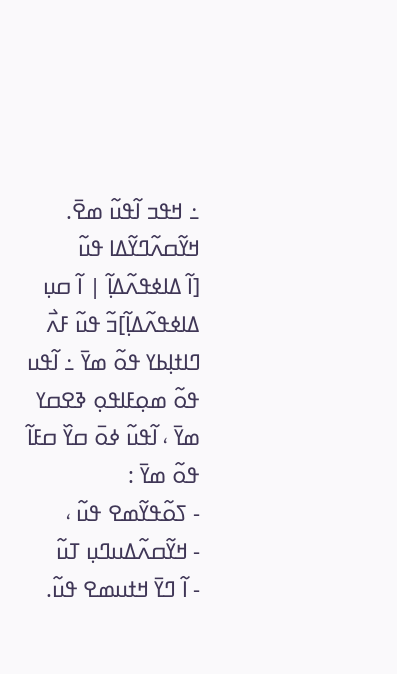߸ ߞߟߏ ߊ߬ߟߎ߬ ߘߐ߫.
ߞߌ߬ߛߍ߬ߣߌ߬ߡߊ ߟߎ߬
[ߊ߬ ߡߊߦߟߍ߬ߡߊ߲߬ | ߊ߬ ߛߎ߲ ߡߊߦߟߍ߬ߡߊ߲߬]ߏ߬ ߟߎ߬ ߓߍ߯ ߣߊߙߊ߲ߕߌ ߟߋ߬ ߘߌ߫ ߸ ߊ߬ߟߎ ߟߋ߬ ߘߋ߲ߓߊߟߋ߲ ߢߐߛߌ ߘߌ߫ ، ߊ߬ߟߎ߬ ߦߋ߫ ߛߌ߰ ߛߓߊ߬ ߟߋ߬ ߘߌ߫ :
- ߖߋ߬ߟߌ߬ߘߐ ߟߎ߬ ،
- ߞߌ߬ߛߍ߬ߡߎߣߎ߲ ߠߎ߬
- ߊ߬ ߣߌ߫ ߞߙߎߘߐ ߟߎ߬.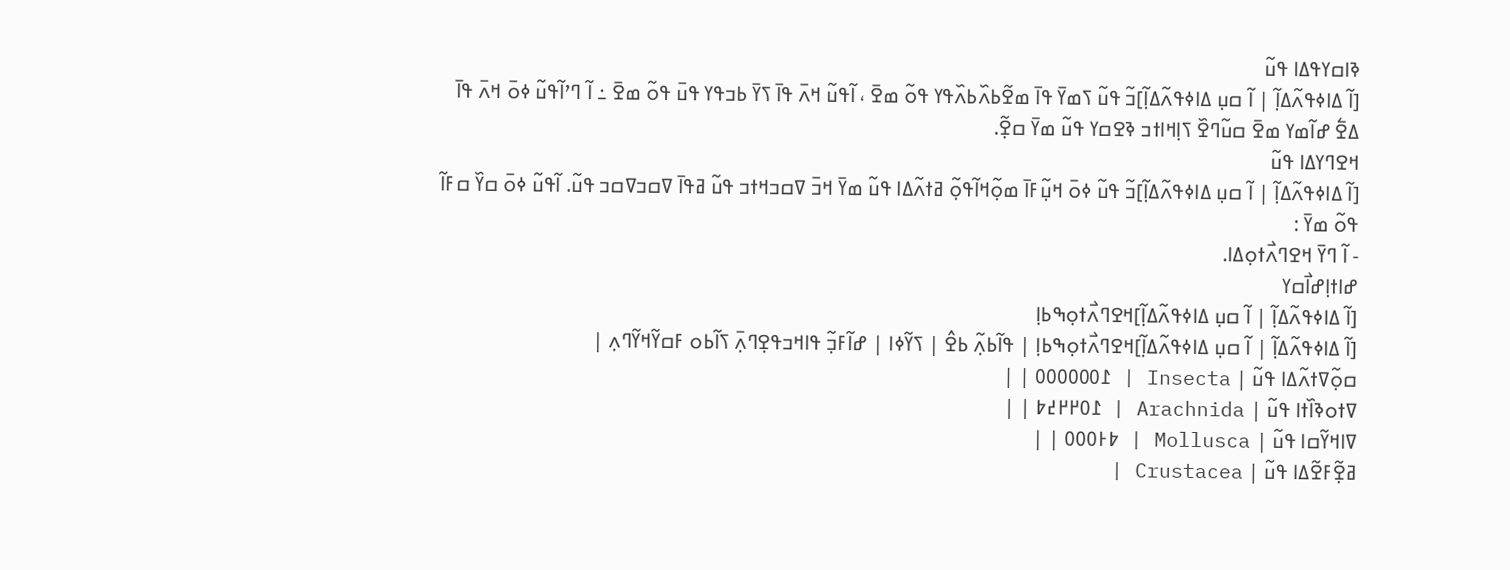ߢߊߛߌߟߡߊ ߟߎ߬
[ߊ߬ ߡߊߦߟߍ߬ߡߊ߲߬ | ߊ߬ ߛߎ߲ ߡߊߦߟߍ߬ߡߊ߲߬]ߏ߬ ߟߎ߬ ߖߘߌ߫ ߟߊ߫ ߘߐ߬ߕߍ߰ߕߍ߰ߟߌ ߟߋ߬ ߘߐ߫ ، ߊ߬ߟߎ߬ ߞߍ߫ ߟߊ߫ ߖߌ߫ ߕߏߟߌ ߟߎ߫ ߟߋ߬ ߘߐ߫ ߸ ߊ߬ ߣߴߊ߬ߟߎ߬ ߦߋ߫ ߞߍ߫ ߟߊ߫ ߡߐ߱ ߝߊ߬ߘߌ ߘߐ߫ ߛߎ߬ߣߐ߰ ߖߊ߲ߞߊߙߏ ߢߐߛߌ ߟߎ߬ ߘߌ߫ ߛߐ߲߬.
ߞߐߣߌߡߊ ߟߎ߬
[ߊ߬ ߡߊߦߟߍ߬ߡߊ߲߬ | ߊ߬ ߛߎ߲ ߡߊߦߟߍ߬ߡߊ߲߬]ߏ߬ ߟߎ߬ ߦߋ߫ ߞߎ߲߬ߓߊ߫ ߘߋ߲߬ߞߊ߬ߟߋ߲߬ ߥߙߍ߬ߡߊ ߟߎ߬ ߘߌ߫ ߞߏ߫ ߜߛߏߞߙߏ ߟߎ߬ ߥߟߊ߫ ߜߛߏߜߛߏ ߟߎ߬. ߊ߬ߟߎ߬ ߦߋ߫ ߛߌ߰ ߛߓߊ߬ ߟߋ߬ ߘߌ߫ :
- ߊ߬ ߣߌ߫ ߞߐߣߍ߯ߙߋ߲ߡߊ.
ߝߊߙߊ߲ߝߊ߯ߛߌ
[ߊ߬ ߡߊߦߟߍ߬ߡߊ߲߬ | ߊ߬ ߛߎ߲ ߡߊߦߟߍ߬ߡߊ߲߬]ߞߐߣߍ߯ߙߋ߲ߒߕߊ߲
[ߊ߬ ߡߊߦߟߍ߬ߡߊ߲߬ | ߊ߬ ߛߎ߲ ߡߊߦߟߍ߬ߡߊ߲߬]ߞߐߣߍ߯ߙߋ߲ߒߕߊ߲ | ߟߊ߬ߕߍ߲߬ ߕߐ߮ | ߖߌ߬ߦߊ | ߝߊ߬ߓߏ߲߬ ߟߊߞߏߟߐ߲ߣߍ߲߫ ߖߊ߬ߕߋ ߓߛߌ߬ߞߌ߬ߣߍ߲ |
ߛߋ߲߬ߜߙߍ߬ߡߊ ߟߎ߬ | Insecta | ߁߀߀߀߀߀߀ | |
ߜߙߋߢߊ߰ߙߊ ߟߎ߬ | Arachnida | ߁߀߂߂߄߈ | |
ߜߊߞߌ߬ߛߊ ߟߎ߬ | Mollusca | ߈߅߀߀߀ | |
ߥߐ߲߬ߓߐ߬ߡߊ ߟߎ߬ | Crustacea |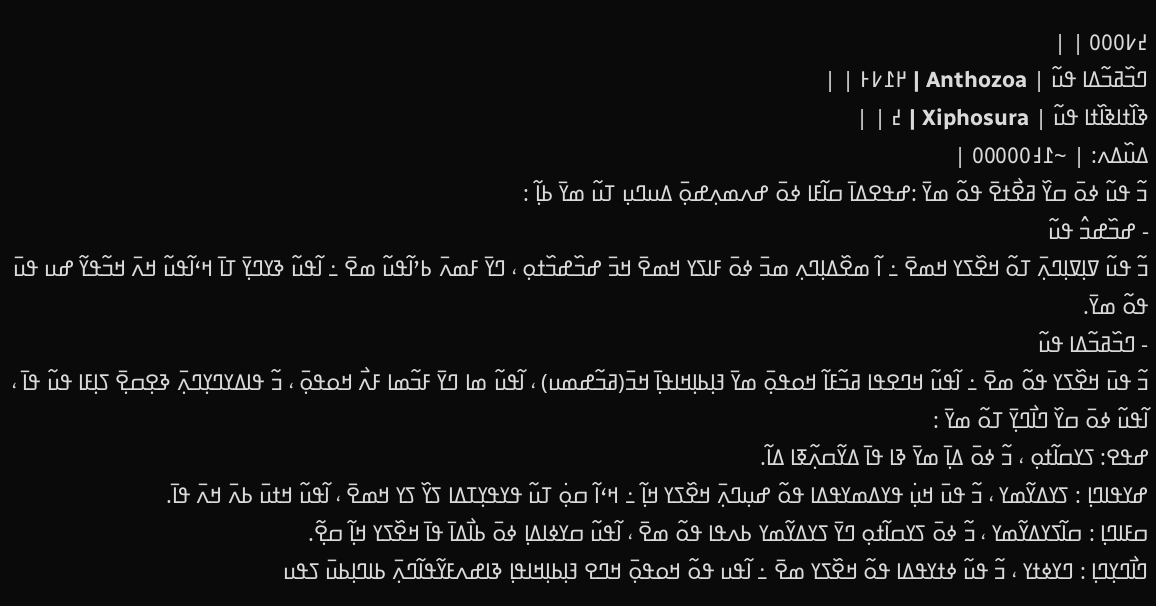߄߇߀߀߀ | |
ߣߏ߰ߥߏ߬ߡߊ ߟߎ߬ | Anthozoa | ߂߁߇߅ | |
ߢߊ߰ߙߊߢߊ߰ߙߊ ߟߎ߬ | Xiphosura | ߄ | |
ߡߎ߰ߡߍ: | ~߁߃߀߀߀߀߀ |
ߏ߬ ߟߎ߬ ߦߋ߫ ߛߌ߰ ߥߐ߯ߙߐ߫ ߟߋ߬ ߘߌ߫ :ߝߟߐߡߊ߫ ߛߊ߬ߓߊ ߦߋ߫ ߝߍߘߍ߲ߝߋ߲߫ ߡߎߣߎ߲ ߠߎ߬ ߘߌ߫ ߕߊ߲߬ :
- ߝߏ߰ߝߏ߮ ߟߎ߬
ߏ߬ ߟߎ߬ ߜߊ߲ߜߊ߲ߣߍ߲߫ ߠߋ߬ ߞߐ߰ߖߌ ߞߘߐ߫ ߸ ߊ߬ ߘߐ߰ߡߊ߲ߣߍ߲ ߘߏ߫ ߦߋ߫ ߓߊߖߌ ߞߘߐ߫ ߞߏ߫ ߝߏ߰ߝߏ߰ߙߋ߲ ، ߣߌ߫ ߓߘߍ߫ ߕߴߊ߬ߟߎ߬ ߘߐ߫ ߸ ߊ߬ߟߎ߬ ߢߌߣߌ߲߫ ߠߊ߫ ߞߵߊ߬ߟߎ߬ ߞߍ߫ ߞߏ߬ߟߌ߬ ߝߎ ߟߎ߫ ߟߋ߬ ߘߌ߫.
- ߣߏ߰ߥߏ߬ߡߊ ߟߎ߬
ߏ߬ ߟߎ߫ ߞߐ߰ߖߌ ߟߋ߬ ߘߐ߫ ߸ ߊ߬ߟߎ߬ ߞߣߐߟߊ ߥߏ߬ߓߊ߬ ߞߋߟߋ߲߫ ߘߌ߫ ߔߊ߲ߕߊ߲ߞߊߟߊ߲߫ ߞߏ߫(ߥߏ߬ߝߘߎ) ، ߊ߬ߟߎ߬ ߘߊ ߣߌ߫ ߓߏ߬ߘߊ ߓߍ߯ ߞߋߟߋ߲߫ ، ߏ߬ ߟߊߡߌߣߌ߲ߣߍ߲߫ ߢߐ߲ߛߐ߲߫ ߖߊ߲ߓߊ ߟߎ߬ ߟߊ߫ ، ߊ߬ߟߎ߬ ߦߋ߫ ߛߌ߰ ߣߊ߯ߣߌ߲߫ ߠߋ߬ ߘߌ߫ :
ߝߟߐ: ߖߌߛߊ߬ߙߋ߲ ، ߏ߬ ߦߋ߫ ߡߊ߲߫ ߘߌ߫ ߢߊ ߟߊ߫ ߡߌ߬ߛߍ߲߬ߧߊ ߡߊ߬.
ߝߌߟߊߣߊ߲ : ߖߌߡߌ߬ߘߌ ، ߏ߬ ߟߎ߫ ߞߎ߲߭ ߟߌߡߘߌߟߡߊ ߟߋ߬ ߝߎ߲ߣߍ߲߫ ߞߐ߰ߖߌ ߞߊ߲߬ ߸ ߞߵߊ߬ ߛߋ߲߭ ߠߎ߬ ߟߌߟߌ߲ߠߡߊ ߖߌ߰ ߖߌ ߞߘߐ߫ ، ߊ߬ߟߎ߬ ߞߙߎ߫ ߕߍ߫ ߞߍ߫ ߟߊ߫.
ߛߓߊߣߊ߲ : ߛߊ߬ߖߌߡߌ߬ߘߌ ، ߏ߬ ߦߋ߫ ߖߌߛߊ߬ߙߋ߲ ߣߌ߫ ߖߌߡߌ߬ߘߌ ߕߍߟߊ ߟߋ߬ ߘߐ߫ ، ߊ߬ߟߎ߬ ߛߌߦߊߡߊ߲ ߦߋ߫ ߕߊ߯ߡߊ߫ ߟߊ߫ ߞߐ߰ߖߌ ߞߊ߲߬ ߛߐ߲߬.
ߣߊ߯ߣߌ߲ߣߊ߲ : ߣߌߦߙߌ ، ߏ߬ ߟߎ߬ ߦߙߌߟߡߊ ߟߋ߬ ߞߐ߰ߖߌ ߘߐ߫ ߸ ߊ߬ߟߎ ߟߋ߬ ߞߋߟߋ߲߫ ߞߣߐ ߔߊ߲ߕߊ߲ߞߊߟߊ߲ ߢߊߝߍߓߌ߬ߟߊ߬ߣߍ߲߫ ߕߊߣߊ߲ߕߎ߫ ߖߟߎ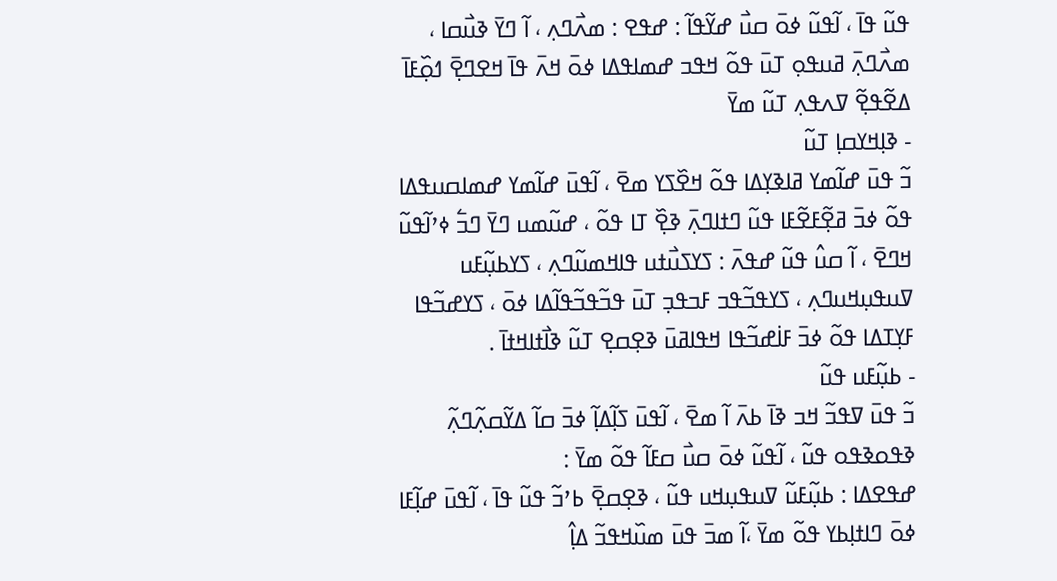ߟߎ߬ ߟߊ߫ ، ߊ߬ߟߎ߬ ߦߋ߫ ߛߎ߯ ߝߌ߬ߟߊ߬ : ߝߟߐ : ߘߍ߯ߣߍ߲ ، ߊ߬ ߣߌ߫ ߢߎ߯ߛߊ ، ߘߍ߯ߣߍ߲߫ ߥߎߟߋ߲ ߠߎ߫ ߟߋ߬ ߞߟߏ ߝߘߊߟߡߊ ߦߋ߫ ߞߍ߫ ߟߊ߫ ߞߐߣߐ߲߫ ߗߋ߲߰ߓߊ߫ ߡߐ߬ߟߐ߲߬ ߜߍߟߍ߲ ߠߎ߬ ߘߌ߫
- ߢߊ߲ߞߌߛߊ߲ ߠߎ߬
ߏ߬ ߟߎ߫ ߝߊ߬ߘߌ ߥߊߢߌ߲ߡߊ ߟߋ߬ ߞߐ߰ߖߌ ߘߐ߫ ، ߊ߬ߟߎ߫ ߝߊ߬ߘߌ ߝߘߊߛߎߟߡߊ ߟߋ߬ ߦߏ߫ ߥߐ߲߬ߓߐ߬ߓߊ ߟߎ߬ ߣߙߊߣߍ߲߫ ߢߐ߲߰ ߠߊ ߟߋ߬ ، ߝߎ߬ߘߎ ߣߌ߫ ߣߏ߱ ߦߴߊ߬ߟߎ߬ ߞߣߐ߫ ، ߊ߬ ߛߎ߮ ߟߎ߬ ߝߟߍ߫ : ߖߌߖߎ߯ߙߎ ߟߊߞߘߎ߬ߣߍ߲ ، ߖߌߕߎ߲߬ߓߎ ߜߎߟߎ߲ߞߎߣߍ߲ ، ߖߌߟߏ߬ߟߏ ߓߏߟߏ߲ ߠߎ߫ ߟߏ߬ߟߏ߬ߟߊ߬ߡߊ ߦߋ߫ ، ߖߌߝߏ߬ߟߊ ߓߌ߲ߠߡߊ ߟߋ߬ ߦߏ߫ ߓߊ߭ߝߏ߬ߟߊ ߞߟߊߥߎ߫ ߢߐ߲ߛߐ߲ ߠߎ߬ ߢߊ߯ߙߊߞߙߊ߫ .
- ߕߎ߲߬ߓߎ ߟߎ߬
ߏ߬ ߟߎ߫ ߜߟߏ߬ ߞߏ ߢߊ߫ ߕߍ߫ ߊ߬ ߘߐ߫ ، ߊ߬ߟߎ߫ ߖߊ߲߬ߡߊ߲߬ ߦߏ߫ ߛߊ߬ ߡߌ߬ߛߍ߲߬ߣߍ߲߬ ߢߟߋߢߟߋ ߟߎ߬ ، ߊ߬ߟߎ߬ ߦߋ߫ ߛߎ߯ ߛߓߊ߬ ߟߋ߬ ߘߌ߫ :
ߝߟߐߡߊ : ߕߎ߲߬ߓߎ߬ ߜߎߟߎ߲ߞߎ ߟߎ߬ ، ߢߐ߲ߛߐ߲߫ ߕߴߏ߬ ߟߎ߬ ߟߊ߫ ، ߊ߬ߟߎ߫ ߝߊ߲߬ߓߊ ߦߋ߫ ߣߊߙߊ߲ߕߌ ߟߋ߬ ߘߌ߫ ،ߊ߬ ߘߏ߫ ߟߎ߫ ߘߎ߰ߞߟߏ߬ ߡߊ߲߮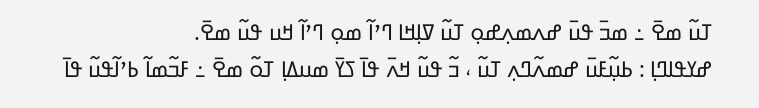ߠߎ߬ ߘߐ߫ ߸ ߘߏ߫ ߟߎ߫ ߝߍߘߍ߲ߝߋ߲ ߠߎ߬ ߜߊ߲ߞߊ ߣߴߊ߬ ߘߋ߲ ߣߴߊ߬ ߞߎ ߟߎ߬ ߘߐ߫.
ߝߌߟߊߣߊ߲ : ߕߎ߲߬ߓߎ߫ ߝߘߍ߬ߣߍ߲ ߠߎ߬ ، ߏ߬ ߟߎ߬ ߞߍ߫ ߟߊ߫ ߖߌ߫ ߘߎߡߊ߲ ߠߋ߬ ߘߐ߫ ߸ ߓߏ߬ߘߊ߬ ߕߴߊ߬ߟߎ߬ ߟߊ߫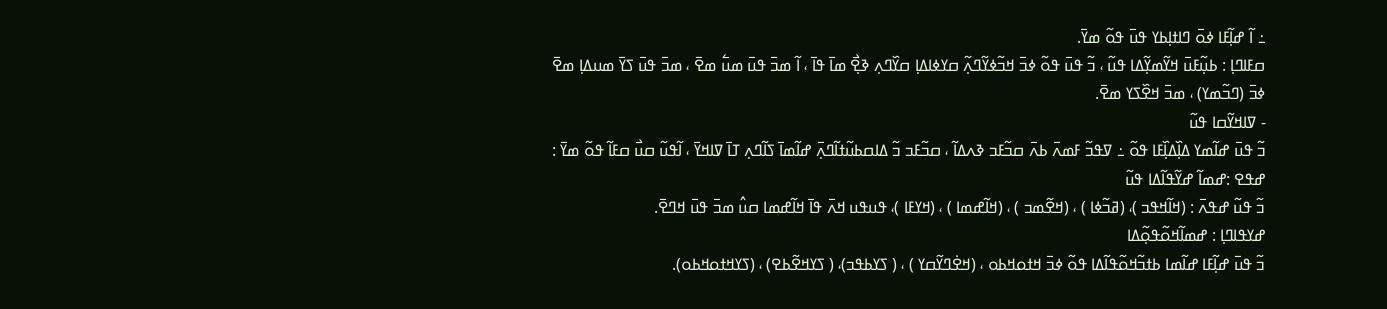߸ ߊ߬ ߝߊ߲߬ߓߊ ߦߋ߫ ߣߊߙߊ߲ߕߌ ߟߎ߫ ߟߋ߬ ߘߌ߫.
ߛߓߊߣߊ߲ : ߕߎ߲߬ߓߎ߫ ߞߌ߬ߘߌ߲߬ߡߊ ߟߎ߬ ، ߏ߬ ߟߎ߫ ߟߋ߬ ߦߏ߫ ߞߏ߬ߦߌ߬ߣߍ߲߬ ߛߌߦߊߡߊ߲ ߛߌ߰ߣߍ߲ ߢߐ߲߯ ߘߊ߫ ߟߊ߫ ، ߊ߬ ߘߏ߫ ߟߎ߫ ߘߎ߱ ߘߐ߫ ، ߘߏ߫ ߟߎ߫ ߖߌ߫ ߘߎߡߊ߲ ߘߐ߫ ߦߏ߫ (ߣߏ߬ߘߌ) ، ߘߏ߫ ߞߐ߰ߖߌ ߘߐ߫.
- ߜߊߞߌ߬ߛߊ ߟߎ߬
ߏ߬ ߟߎ߫ ߝߊ߬ߘߌ ߡߊ߲߰ߡߊ߲߰ߓߊ ߟߋ߬ ߸ ߜߟߏ߬ ߓߘߍ߫ ߕߍ߫ ߛߏ߬ߓߏ ߢߍߡߊ߬ ، ߛߏ߬ߓߏ ߏ߬ ߡߊߛߕߎ߬ߙߊ߬ߣߍ߲߫ ߝߊ߬ߘߊ߫ ߖߊ߬ߣߍ߲ ߠߊ߫ ߜߊߞߌ߫ ، ߊ߬ߟߎ߬ ߛߎ߯ ߛߓߊ߬ ߟߋ߬ ߘߌ߫ :
ߝߟߐ :ߝߘߊ߬ ߝߌ߬ߟߊ߬ߡߊ ߟߎ߬
ߏ߬ ߟߎ߬ ߝߟߍ߫ : (ߞߊ߬ߞߟߏ )، (ߥߏ߬ߦߊ ) ، (ߞߐ߬ߘߏ ) ، (ߞߊ߬ߝߘߊ ) ، (ߞߌߓߊ )، ߟߎߟߎ ߞߍ߫ ߟߊ߫ ߞߊ߬ߝߘߊ ߛߎ߮ ߘߏ߫ ߟߎ߫ ߞߣߐ߫.
ߝߌߟߊߣߊ߲ : ߝߘߊ߬ߞߋ߬ߟߋ߲߬ߡߊ
ߏ߬ ߟߎ߫ ߝߊ߲߬ߓߊ ߝߊ߬ߘߊ ߕߙߏ߬ߞߋ߬ߟߊ߬ߡߊ ߟߋ߬ ߦߏ߫ ߞߙߋߞߕߋ ، (ߞߐ߭ߣߌ߬ߛߌ ) ، ( ߖߌߕߟߏ)، ( ߖߌߞߐ߬ߕߐ) ، (ߖߌߞߙߋߞߕߋ).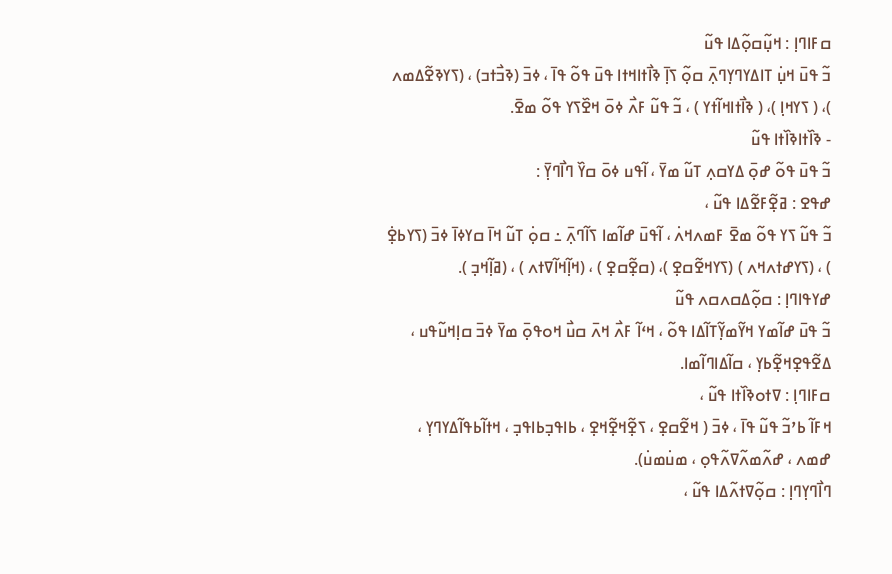ߛߓߊߣߊ߲ : ߞߎ߲߬ߛߋ߲߬ߡߊ ߟߎ߬
ߏ߬ ߟߎ߫ ߞߎ߲߭ ߠߊߡߌߣߌ߲ߣߍ߲߫ ߛߋ߲߬ ߖߊ߲߫ ߢߊ߯ߙߊߞߙߊ ߟߎ߫ ߟߋ߬ ߟߊ߫ ، ߦߏ߫ (ߢߏ߯ߙߏ) ، (ߖߌߢߐ߬ߡߘߍ )، ( ߖߌߞߊ߲ )، ( ߢߊ߯ߙߊߞߊ߬ߙߌ ) ، ߏ߬ ߟߎ߬ ߓߍ߯ ߦߋ߫ ߞߐ߰ߖߌ ߟߋ߬ ߘߐ߫.
- ߢߊ߰ߙߊߢߊ߰ߙߊ ߟߎ߬
ߏ߬ ߟߎ߫ ߟߋ߬ ߝߋ߲߫ ߡߌߛߍ߲ ߠߎ߬ ߘߌ߫ ، ߊ߬ߟߎ ߦߋ߫ ߛߌ߰ ߣߊ߯ߣߌ߲߫ :
ߝߟߐ : ߥߐ߲߬ߓߐ߬ߡߊ ߟߎ߬ ،
ߏ߬ ߟߎ߬ ߖߌ ߟߋ߬ ߘߐ߫ ߓߘߍߞߍ߭ ، ߊ߬ߟߎ߫ ߝߊ߬ߘߊ ߖߊ߬ߣߍ߲߫ ߸ ߛߋ߲߭ ߠߎ߬ ߞߊ߫ ߛߌߦߊ߫ ߦߏ߫ (ߖߌߕߐ߲߭ ) ، (ߖߌߝߙߍߞߍ ) (ߖߌߞߐ߬ߛߐ߲ )، (ߛߐ߲߬ߛߐ߲ ) ، (ߞߊ߲߬ߞߊ߬ߜߙߍ ) ، (ߥߊ߲߬ߞߏ߲ ).
ߝߌߟߊߣߊ߲ : ߛߋ߲߬ߡߛߍߛߍ ߟߎ߬
ߏ߬ ߟߎ߫ ߝߊ߬ߘߌ ߞߌ߬ߘߌ߲߬ߠߊ߬ߡߊ ߟߋ߬ ، ߞߵߊ߬ ߓߍ߯ ߞߍ߫ ߛߎ߯ ߞߋߟߋ߲߫ ߘߌ߫ ߦߏ߫ ߛߊ߲ߞߎ߬ߟߎ ، ߡߐ߬ߟߐ߲ߞߐ߲߬ߕߌ߲ ، ߛߊ߬ߡߊߣߊ߬ߘߊ.
ߛߓߊߣߊ߲ : ߜߙߋߢߊ߰ߙߊ ߟߎ߬ ،
ߞߓߊ߬ ߕߴߏ߬ ߟߎ߬ ߟߊ߫ ، ߦߏ߫ ( ߞߐ߬ߛߐ߲ ، ߖߐ߲߬ߞߐ߲߬ߞߐ߲ ، ߕߊߟߏ߲ߕߊߟߏ߲ ، ߞߙߊ߬ߕߟߊ߬ߡߌߣߌ߲ ، ߝߘߍ ، ߝߍ߬ߘߍ߬ߜߍ߬ߟߋ߲ ، ߘߎ߭ߘߎ߭).
ߣߊ߯ߣߌ߲ߣߊ߲ : ߛߋ߲߬ߜߙߍ߬ߡߊ ߟߎ߬ ،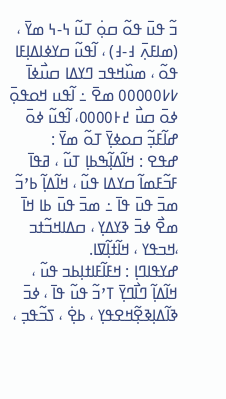ߏ߬ ߟߎ߫ ߟߋ߬ ߛߋ߲߭ ߠߎ߬ ߆-߆ ߘߌ߫ ، (ߘߊߓߍ߲߫ ߃-߃) ، ߊ߬ߟߎ߬ ߛߌߦߊߡߊ߲ߓߊ ߟߋ߬ ، ߘߎ߰ߞߟߏ ߣߌߡߊ ߛߎ߯ߦߊ߫ ߇߇߀߀߀߀߀ ߘߐ߫ ߸ ߊ߬ߟߎ ߞߋߟߋ߲߫ ߦߋ߫ ߛߎ߯ ߄߅߀߀߀߀، ߊ߬ߟߎ߬ ߦߋ߫ ߝߊ߬ߓߏ߲߬ ߛߋߦߌ߲߫ ߠߋ߬ ߘߌ߫ :
ߝߟߐ : ߞߊ߬ߡߊ߲߬ߒߕߊ߲ ߠߎ߬ ، ߥߟߊ߫ ߓߏ߬ߓߘߊ߬ ߛߌߡߊ ߟߎ߬ ، ߞߊ߬ߡߊ߲߬ ߕߴߏ߬ ߘߏ߫ ߟߎ߫ ߟߊ߫ ߸ ߘߏ߫ ߟߎ߫ ߕߊ ߞߊ߫ ߘߐ߯ ߦߏ߫ ߢߌߡߌ߲ ، ߛߡߊߞߏ߬ߙߏ ،ߞߏߟߌ ، ߞߊ߬ߙߊ߲߬ߜߊ.
ߝߌߟߊߣߊ߲ : ߞߓߊ߬ߓߊߙߊ߲ߕߏ ߟߎ߬ ، ߞߊ߬ߡߊ߲߬ ߣߊ߯ߣߌ߲߫ ߠߴߏ߬ ߟߎ߬ ߟߊ߫ ، ߦߏ߫ ߢߊ߬ߡߊ߲ߢߐ߲߬ߞߐߟߌ߲ ، ߕߐ߲߭ ، ߖߏ߬ߟߏ߲ ،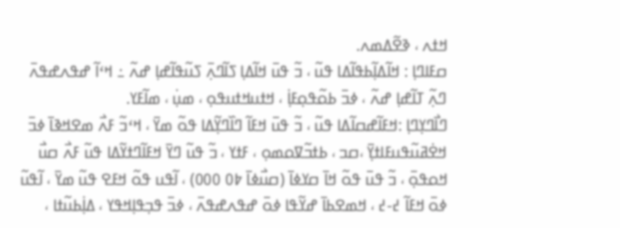ߞߙߍ ، ߢߐ߬ߡߘߍ.
ߛߓߊߣߊ߲ : ߞߊ߬ߡߊ߲߬ߕߟߊ߬ߡߊ ߟߎ߬ ، ߏ߬ ߟߎ߫ ߞߊ߬ߡߊ߲ ߖߊ߬ߣߍ߲߫ ߖߎ߬ߟߊ߬ߝߊ߲ ߝߍ߬ ߸ ߞߵߊ߬ ߝߟߍߝߟߍ߫ ߣߍ߲߬ ߠߊ߬ߝߊ߲ ߝߍ߬ ، ߦߏ߫ ߕߋ߬ߟߋ߲ߓߊ߲߭ ، ߞߙߎߞߙߎߟߋ߲ ، ߘߎ߲߭ ، ߘߊ߬ߓߌ.
ߣߊ߯ߣߌ߲ߣߊ߲ :ߞߓߊ߬ߝߛߊ߬ߡߊ ߟߎ߬ ، ߏ߬ ߟߎ߫ ߞߓߊ߬ ߣߊ߰ߣߌ߲߬ߡߊ ߟߋ߬ ߘߌ߫ ، ߞߵߏ߬ ߓߍ߯ ߘߐߞߢߊ߫ ߦߏ߫ ߞߐ߭ߥߎ߬ߟߎߓߊߙߌ߲߫ ،ߛߏ ، ߕߙߏ߬ߜߋߘߋ߲ ، ߓߙߌ ، ߏ߬ ߟߎ߬ ߣߌ߫ ߞߓߊ߬ߣߙߌ߬ߡߊ ߟߎ߬ ߓߍ߯ ߛߎ߯ ߞߋߟߋ߲߫ ، ߏ߬ ߟߎ߫ ߟߋ߬ ߞߊ߫ ߛߌߦߊ߫ (ߛߎ߯ߦߊ߫ ߈߀ ߀߀߀) ، ߊ߬ߟߎ ߟߋ߬ ߞߓߐ ߟߎ߬ ߘߌ߫ ، ߊ߬ߟߎ߬ ߦߋ߫ ߞߓߊ߬ ߄-߄ ، ߞߘߐߕߊ߫ ߝߌ߬ߟߊ ߦߋ߫ ߝߟߍߝߟߍ߫ ، ߦߏ߫ ߟߏ߲ߟߊ߲ߞߟߌ ، ߡߊ߲߭ߕߎ߬ߙߊ ،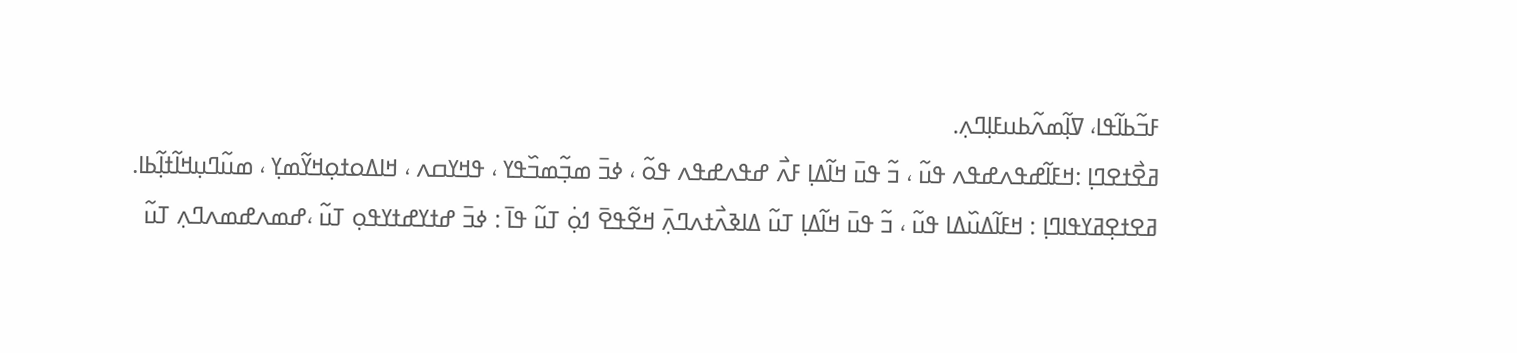ߓߏ߬ߕߊ߬ߟߊ، ߜߊ߲߬ߘߍ߬ߕߎߓߊ߲ߣߍ߲.
ߥߐ߯ߙߐߣߊ߲ :ߞߓߊ߬ߝߟߍߝߟߍ ߟߎ߬ ، ߏ߬ ߟߎ߫ ߞߊ߬ߡߊ߲ ߓߍ߯ ߝߟߍߝߟߍ ߟߋ߬ ، ߦߏ߫ ߘߏ߲߬ߘߏ߰ߟߌ ، ߟߞߌߛߍ ، ߞߊߡߋߙߋ߲ߞߌ߬ߘߌ߲ ، ߘߎ߬ߣߎ߲ߞߊ߬ߙߊ߲߬ߕߊ.
ߥߐߙߐ߲ߥߌߟߊߣߊ߲ : ߞߓߊ߬ߡߎ߰ߡߊ ߟߎ߬ ، ߏ߬ ߟߎ߫ ߞߊ߬ߡߊ߲ ߠߎ߬ ߡߊߢߍ߯ߙߍߣߍ߲߫ ߞߐ߬ߟߐ߫ ߗߋ߲߭ ߠߎ߬ ߟߊ߫ : ߦߏ߫ ߝߙߌߝߙߌߟߋ߲ ߠߎ߬ ،ߝߘߍߝߘߍߣߍ߲ ߠߎ߬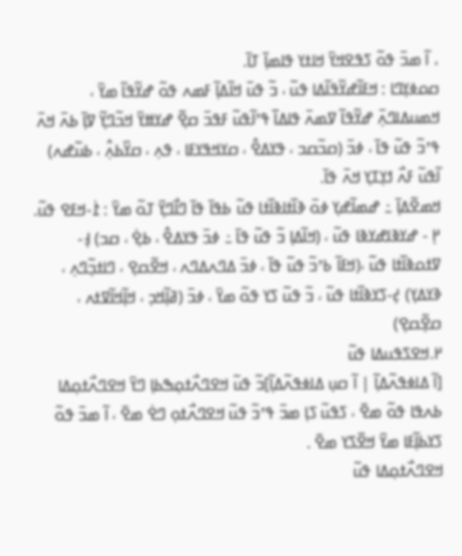، ߊ߬ ߘߏ߫ ߟߋ߬ ߖߟߐߞߌ߫ ߞߊߙߌ ߟߊߘߊ߲߫ ߠߊ߫.
ߛߋߦߌ߲ߣߊ : ߞߓߊ߬ߝߌ߬ߟߊ߬ߡߊ ߟߎ߬ ، ߏ߬ ߟߎ߫ ߞߊ߬ߡߊ߲߬ ߓߘߍ ߟߋ߬ ߝߌ߬ߟߊ߬ ߘߌ߫ ، ߞߘߎߡߊߣߍ߲߫ ߝߌ߬ߟߊ߬ ߜߘߍ߫ ߟߊߡߊ߰ ߟߴߊ߬ߟߎ߬ ߓߟߏ߫ ߛߐ߲߬ ߝߌߚߌ߫ ߞߏ߬ߣߌ߲߬ ߜߊ߲߫ ߕߍ߫ ߞߍ߫ ߟߴߏ߬ ߟߎ߬ ߟߊ߫ ، ߦߏ߫ (ߛߏ߬ߛߏ ، ߟߌߡߐ߮ ، ߛߌߞߟߌߓߊ ، ߟߍ߲ ، ߛߌ߰ߕߍ߲߮ ، ߕߎ߬ߝߍ) ߊ߬ߟߎ߬ ߓߍ߯ ߗߌ߲ߠߌ߲ ߞߍ߫ ߟߊ߫.
ߞߘߐ߬ߡߊ߲߫ ߸ ߝߘߊ߬ߝߌ߲ ߦߋ߫ ߢߊ߰ߙߊߢߊ߰ߙߊ ߟߎ߬ ߕߟߊ߫ ߟߊ߫ ߣߊ߯ߣߌ߲߫ ߠߋ߬ ߘߌ߫ : ߁߭-ߞߓߐ ߟߎ߬. ߂߲ - ߝߌߢߊߝߌߢߊ ߟߎ߬ ، (ߞߊ߬ߡߊ߲ ߏ߬ ߟߎ߬ ߟߊ߫ ߸ ߦߏ߫ ߟߌߡߐ߮ ، ߕߐ߲߭ ، ߛߏ) ߃߲-ߜߙߋߢߊ߰ߙߊ ߟߎ߬ ،(ߞߓߊ߬ ߕߴߏ߬ ߟߎ߬ ߟߊ߫ ، ߦߏ߫ ߡߣߍߡߣߍ ، ߞߐ߬ߛߐ߲ ، ߣߊߙߏ߲߬ߣߍ߲ ، ߢߌߡߌ߲) ߄߲-ߖߌߢߊ߰ߙߊ ߟߎ߬ ، ߏ߬ ߟߎ߬ ߖߌ ߟߋ߬ ߘߌ߫ ، ߦߏ߫ (ߥߊ߲߬ߞߏ߲ ، ߞߊ߲߬ߞߊ߬ߜߙߍ ، ߛߐ߲߬ߛߐ߲)
߂.ߞߐߖߟߎߡߊ ߟߎ߬
[ߊ߬ ߡߊߦߟߍ߬ߡߊ߲߬ | ߊ߬ ߛߎ߲ ߡߊߦߟߍ߬ߡߊ߲߬]ߏ߬ ߟߎ߬ ߞߐߣߍ߯ߙߋ߲ߒߕߊ߲ ߣߌ߫ ߞߐߣߍ߯ߙߋ߲ߡߊ ߕߍߟߊ ߟߋ߬ ߘߐ߫ ، ߖߟߎ߬ ߖߊ߲ ߘߏ߫ ߟߴߏ߬ ߟߎ߬ ߞߐߣߍ߯ߙߋ߲ ߣߐ߭ ߘߐ߫ ، ߊ߬ ߘߏ߫ ߟߋ߬ ߖߌߕߊ߲߬ߓߊ ߘߌ߫ ߞߐ߰ߖߌ ߘߐ߫ .
ߞߐߣߍ߯ߙߋ߲ߡߊ ߟߎ߬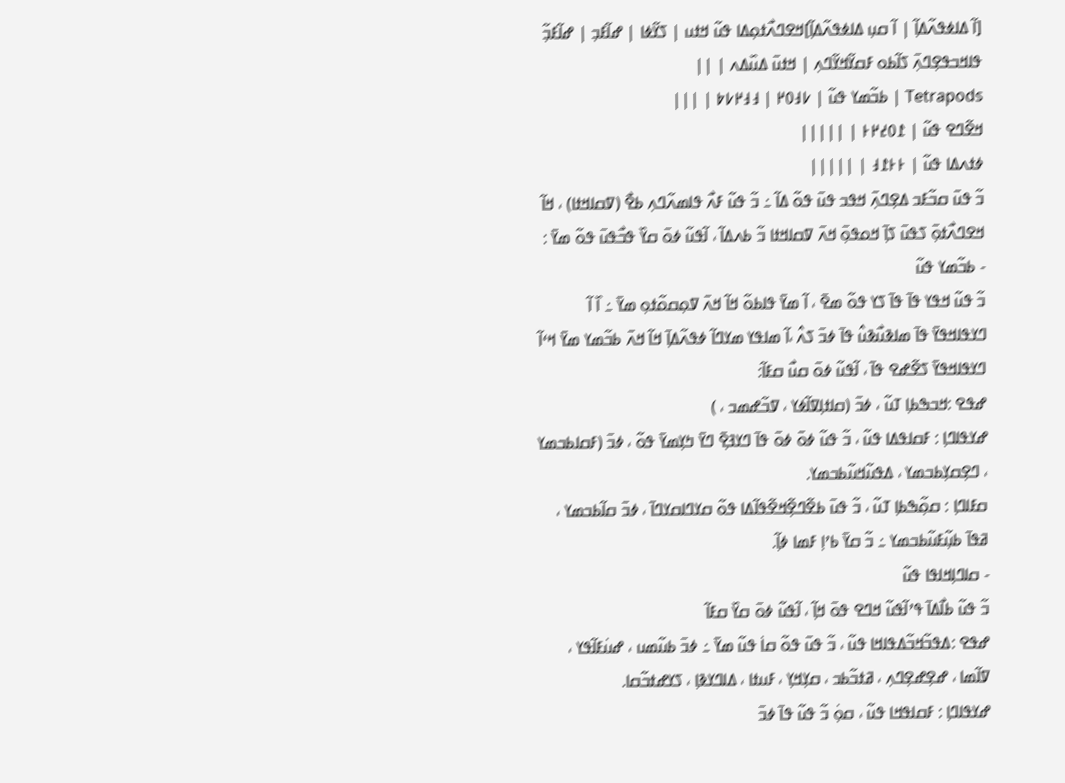[ߊ߬ ߡߊߦߟߍ߬ߡߊ߲߬ | ߊ߬ ߛߎ߲ ߡߊߦߟߍ߬ߡߊ߲߬]ߞߐߣߍ߯ߙߋ߲ߡߊ ߟߎ߬ ߞߙߎ | ߖߌ߬ߦߊ | ߝߊ߬ߓߏ߲ | ߝߊ߬ߓߏ߲߬ ߟߊߞߏߟߐ߲ߣߍ߲߫ ߖߊ߬ߕߋ ߓߛߌ߬ߞߌ߬ߣߍ߲ | ߞߙߎ߫ ߡߎ߰ߡߍ | ||
Tetrapods | ߕߏ߬ߘߌ ߟߎ߬ | ߇߃߀߂ | ߃߃߂߇߈ | |||
ߞߐ߬ߣߐ ߟߎ߬ | ߁߀߄߂߅ | |||||
ߦߙߍߡߊ ߟߎ߬ | ߅߅߁߃ | |||||
ߏ߬ ߟߎ߫ ߛߏ߬ߓߏ ߡߐ߲ߣߍ߲߫ ߞߟߏ ߟߎ߫ ߟߋ߬ ߡߊ߬ ߸ ߏ߬ ߟߎ߬ ߓߍ߯ ߟߊߘߍ߬ߣߍ߲ ߕߐ߯ (ߜߛߊߞߙߊ) ، ߞߊ߬ ߞߐߣߍ߯ߙߋ߲߫ ߖߟߎ߫ ߖߊ߲߫ ߞߋߟߋ߲߫ ߞߍ߫ ߜߛߊߞߙߊ ߏ߬ ߕߍߡߊ߬ ، ߊ߬ߟߎ߬ ߦߋ߫ ߛߌ߰ ߟߏ߯ߟߎ߫ ߟߋ߬ ߘߌ߫ :
- ߕߏ߬ߘߌ ߟߎ߬
ߏ߬ ߟߎ߬ ߞߟߌ ߟߊ߫ ߟߊ߫ ߖߌ ߟߋ߬ ߘߐ߫ ، ߊ߬ ߘߌ߫ ߟߊߕߋ߬ ߞߊ߬ ߞߍ߫ ߜߋ߲ߛߋ߬ߙߋ߲ ߘߌ߫ ߸ ߊ߰ ߊ߬ ߣߌߟߊߞߟߌ߫ ߟߊ߫ ߘߊߢߎ߯ߢߎ߮ ߟߊ߫ ߦߏ߫ ߖߍ߮ ،ߊ߬ ߘߊߟߌ ߘߌߣߊ߬ ߦߟߍ߬ߡߊ߲߫ ߞߊ߬ ߞߍ߫ ߕߏ߬ߘߌ ߘߌ߫ ߞߵߊ߬ ߣߌߟߊߞߟߌ߫ ߖߐ߬ߝߐ ߟߊ߫ ، ߊ߬ߟߎ߬ ߦߋ߫ ߛߎ߯ ߛߓߊ߬:
ߝߟߐ :ߞߏߒߕߊ߲ ߠߎ߬ ، ߦߏ߫ (ߛߊߙߊ߲ߜߊ߬ߦߌ ، ߜߏ߬ߝߘߏ ، )
ߝߌߟߊߣߊ߲ : ߓߛߊߟߡߊ ߟߎ߬ ، ߏ߬ ߟߎ߬ ߦߋ߫ ߦߋ߫ ߟߊ߫ ߣߌߔߐ߲߫ ߣߌ߫ ߤߌ߲ߘߌ߫ ߟߋ߬ ، ߦߏ߫ (ߓߛߊߕߏߘߌ ، ߣߐ߲ߛߌ߲ߕߏߘߌ ، ߡߟߎ߬ߞߎ߬ߕߏߘߌ.
ߛߓߊߣߊ߲ : ߛߋ߲߬ߒߕߊ߲ ߠߎ߬ ، ߏ߬ ߟߎ߫ ߕߐ߬ߣߐ߲߬ߞߐ߬ߟߊ߬ߡߊ ߟߋ߬ ߛߌߣߊߛߌߣߊ߫ ، ߦߏ߫ ߛߊ߬ߕߏߘߌ ، ߥߟߊ߫ ߕߎ߲߬ߓߎ߬ߕߏߘߌ ߸ ߏ߬ ߛߌ߫ ߕߴߊ߲ ߓߘߊ ߦߊ߲߬.
- ߛߊߣߊ߲ߞߊߟߊ ߟߎ߬
ߏ߬ ߟߎ߬ ߕߊ߯ߡߊ߫ ߟߴߊ߬ߟߎ߬ ߞߣߐ ߟߋ߫ ߞߊ߲߬ ، ߊ߬ߟߎ߬ ߦߋ߫ ߛߌ߰ ߛߓߊ߬
ߝߟߐ :ߡߟߏ߬ߞߏ߬ߡߟߊߞߊ ߟߎ߬ ، ߏ߬ ߟߎ߫ ߟߋ߬ ߛߊ߭ ߟߎ߬ ߘߌ߫ ߸ ߦߏ߫ ߕߎ߬ߘߎ ، ߝߎ߭ߓߊ߬ߟߌ ، ߜߊ߬ߘߊ ، ߝߐ߲ߝߐ߲ߣߍ߲ ، ߥߙߏ߬ߕߏ ، ߛߌ߲ߞߌ߲ ، ߓߎߙߊ ، ߡߊߣߌߢߊ߲ ، ߖߌߝߙߏ߬ߛߊ.
ߝߌߟߊߣߊ߲ : ߓߛߊߟߞߊ ߟߎ߬ ، ߛߋ߲߭ ߏ߬ ߟߎ߬ ߟߊ߫ ߦߏ߫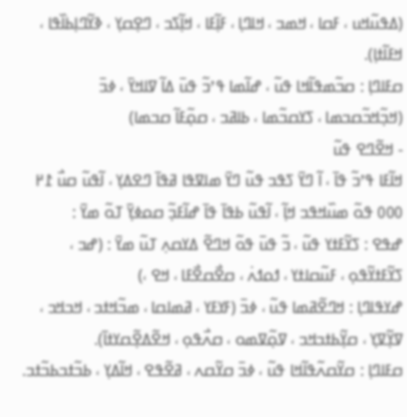(ߡߟߎ߬ߞߎ ، ߓߛߊ ، ߞߘߏ ، ߞߊߣߊ߲ ، ߓߊ߲߬ߓߊ ، ߞߊ߲߬ߖߏ ، ߣߐ߲ߛߌ߲ ، ߢߌ߬ߣߊ߲ߕߊ߰ߟߊ ، ߞߓߊ߬ߙߊ߲).
ߛߓߊߣߊ߲ : ߛߏ߬ߘߟߊ߬ߞߊ ߟߎ߬ ، ߝߊ߬ߘߊ ߟߴߏ߬ ߟߎ߫ ߡߊ߬ ߜߊߞߌ߫ ، ߦߏ߫ (ߞߏ߲߬ߞߏ߬ߛߏߘߊ ، ߖߌߛߏ߬ߘߊ ، ߕߊߥߏ ، ߛߋ߲߬ߓߊ߬ ߛߏߘߊ)
- ߞߐ߬ߣߐ ߟߎ߬
ߞߊ߬ߓߊ ߟߴߏ߬ ߟߊ߫ ، ߊ߬ ߣߌ߫ ߖߟߏ ߟߎ߬ ߣߌ߫ ߘߊߜߟߊ ߥߟߊ߫ ߣߐߡߌ߲ ، ߊ߬ߟߎ߬ ߛߎ߯ ߁߂ ߀߀߀ ߟߋ߬ ߘߎ߰ߞߟߏ ߞߊ߲߬ ، ߊ߬ߟߎ߬ ߕߟߊ߫ ߟߊ߫ ߝߊ߬ߓߏ߲߬ ߛߋߦߌ߲߫ ߠߋ߬ ߘߌ߫ :
ߝߟߐ : ߖߌ߬ߓߙߌ ߟߎ߬ ، ߏ߬ ߟߎ߫ ߟߋ߬ ߞߣߐ߬ ߡߌߛߍ߲ ߠߎ߬ ߘߌ߫ : (ߝߏ ، ߖߌ߬ߓߙߌ߬ߟߋ߲ ، ߓߎ߬ߛߊߙߌ ، ߗߋߗߍ߭ ، ߛߐ߯ߛߐ߯ߓߊ ، ߞߐ ،)
ߝߌߟߊߣߊ߲ : ߞߣߐ߬ߥߘߊ ߟߎ߬ ، ߦߏ߫ (ߓߌߓߌ ، ߥߘߊߛߊ ، ߘߏ߬ߞߙߏ ، ߞߏߞߏ ، ߜߌ߲߬ߜߌ߲ ، ߛߌ߲߬ߕߙߏߞߏ ، ߜߋ߲߬ߜߘߋ ، ߛߍ߯ߟߋ߲ ، ߞߐ߬ߡߐ߲߬ߛߌߙߊ߫).
ߛߓߊߣߊ߲ : ߛߌ߬ߛߍ߬ߟߊ߬ߞߊ ߟߎ߬ ، ߦߏ߫ ߛߌ߬ߛߍ ، ߥߐ߬ߟߐ ، ߞߊ߬ߡߌ߲ ، ߕߏ߬ߙߏߕߏ߬ߙߏ.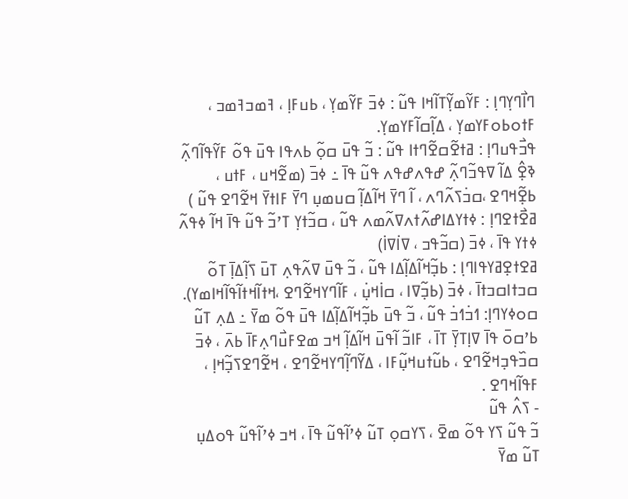ߣߊ߯ߣߌ߲ߣߊ߲ : ߓߌ߬ߘߌ߲߬ߠߊ߬ߞߊ ߟߎ߬ : ߦߏ߫ ߓߌ߬ߘߌ߲ ، ߕߎߓߊ߲ ، ߔߘߏߔߘߏ ، ߓߙߋߕߋߓߌߘߌ߲ ، ߡߊ߲߬ߛߊ߬ߓߌߘߌ߲.
ߟߏ߯ߟߎߣߊ߲ : ߥߙߐ߬ߛߐ߬ߣߙߊ ߟߎ߬ : ߏ߬ ߟߎ߫ ߛߋ߲߬ ߕߍߟߊ ߟߎ߫ ߟߋ߬ ߓߌ߬ߟߊ߬ߣߍ߲߬ ߢߐ߲߮ ߡߊ߬ ߜߟߏ߬ߣߍ߲߬ ߝߟߍߝߟߍ ߟߎ߬ ߟߊ߫ ߸ ߦߏ߫ (ߘߐ߬ߞߎ ، ߓߙߎ ، ߕߐ߲߬ߞߣߐ ،ߛߏ߭ߖߍ߬ߣߍ ، ߊ߬ ߣߌ߫ ߞߊ߬ߡߊ߲߬ ߛߎߘߎ߲ ߣߌ߫ ߓߊߙߌ߫ ߞߐ߬ߣߐ ߟߎ߬ )
ߥߐ߯ߙߐߣߊ߲ : ߦߙߌߡߊߝߍ߬ߙߍߜߍ߬ߘߍ ߟߎ߬ ، ߛߏ߬ߙߌ߲ ߠߴߏ߬ ߟߎ߬ ߟߊ߫ ߞߊ߬ ߦߟߍ߬ ߦߙߌ ߟߊ߫ ، ߦߏ߫ (ߛߏ߬ߟߏ ، ߜߊ߭ߜߊ߭)
ߥߐߙߐ߲ߥߌߟߊߣߊ߲ : ߕߏ߲߬ߞߊ߬ߡߊ߲߬ߡߊ ߟߎ߬ ، ߏ߬ ߟߎ߫ ߜߍ߬ߟߍ߲ ߠߎ߫ ߖߊ߲߬ߡߊ߲߫ ߠߋ߬ ߛߏߙߊߛߏߙߊ߫ ، ߦߏ߫ (ߕߏ߲߬ߜߊ ، ߛߊ߭ߞߎ߲߭ ، ߓߊ߬ߣߌߞߐ߬ߣߐ ،ߞߙߊ߬ߞߙߊ߬ߟߊ߬ߞߊߘߌ).
ߛߋߦߌߣߊ߲: ߗߏ߭ߗߏ߭ ߟߎ߬ ، ߏ߬ ߟߎ߫ ߕߏ߲߬ߞߊ߬ߡߊ߲߬ߡߊ ߟߎ߫ ߟߋ߬ ߘߌ߫ ߸ ߡߍ߲ ߠߎ߬ ߕߴߛߋ߫ ߟߊ߫ ߜߊ߲ߠߌ߲߫ ߠߊ߫ ، ߓߊߏ߬ ߊ߬ߟߎ߫ ߞߊ߬ߡߊ߲߬ ߞߏ ߘߐߓߎ߯ߣߍ߲ߓߊ߫ ߕߍ߫ ، ߦߏ߫ ߛߏ߰ߟߏ߲ߞߐ߬ߣߐ ، ߕߎ߬ߙߎߞߎ߲߬ߓߊ ، ߡߌ߬ߣߊ߲߬ߣߌߞߐ߬ߣߐ ، ߞߐ߬ߣߐߖߏ߲߬ߞߊ߲ ، ߓߟߊ߬ߞߣߐ .
- ߖߍ߮ ߟߎ߬
ߏ߬ ߟߎ߬ ߖߌ ߟߋ߬ ߘߐ߫ ، ߖߌߛߋ߲ ߠߎ߬ ߦߴߊ߬ߟߎ߬ ߟߊ߫ ، ߞߏ ߦߴߊ߬ߟߎ߬ ߟߋߡߎ߲ ߠߎ߬ ߘߌ߫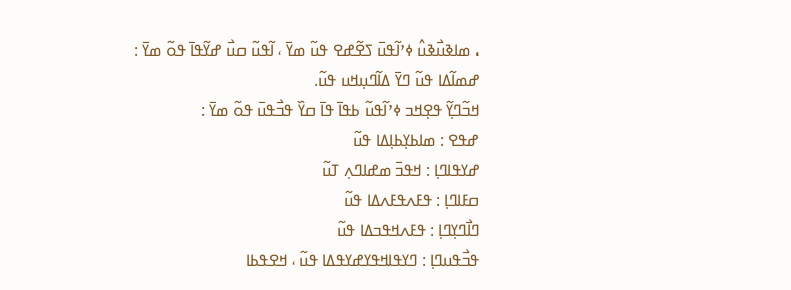، ߘߊߢߎ߯ߢߎ߮ ߦߴߊ߬ߟߎ߫ ߖߐ߬ߝߐ ߟߎ߬ ߘߌ߫ ، ߊ߬ߟߎ߬ ߛߎ߯ ߝߌ߬ߟߊ߫ ߟߋ߬ ߘߌ߫ : ߝߘߊ߬ߡߊ ߟߎ߬ ߣߌ߫ ߡߊ߬ߣߎ߲ߞߎ ߟߎ߬.
ߞߏ߬ߣߌ߲߬ ߟߐ߲ߞߏ ߦߴߊ߬ߟߎ߬ ߕߟߊ߫ ߟߊ߫ ߛߌ߰ ߟߏ߯ߟߎ߫ ߟߋ߬ ߘߌ߫ :
ߝߟߐ : ߘߊߕߌ߲ߕߊ߲ߡߊ ߟߎ߬
ߝߌߟߊߣߊ߲ : ߞߟߏ߫ ߘߝߊߣߍ߲ ߠߎ߬
ߛߓߊߣߊ߲ : ߟߓߍߟߓߍߡߊ ߟߎ߬
ߣߊ߯ߣߌ߲ߣߊ߲ : ߟߓߍߞߟߏߡߊ ߟߎ߬
ߟߏ߯ߟߎߣߊ߲ : ߣߌߟߊߞߟߌߝߌߟߡߊ ߟߎ߬ ، ߞߐߟߕߊ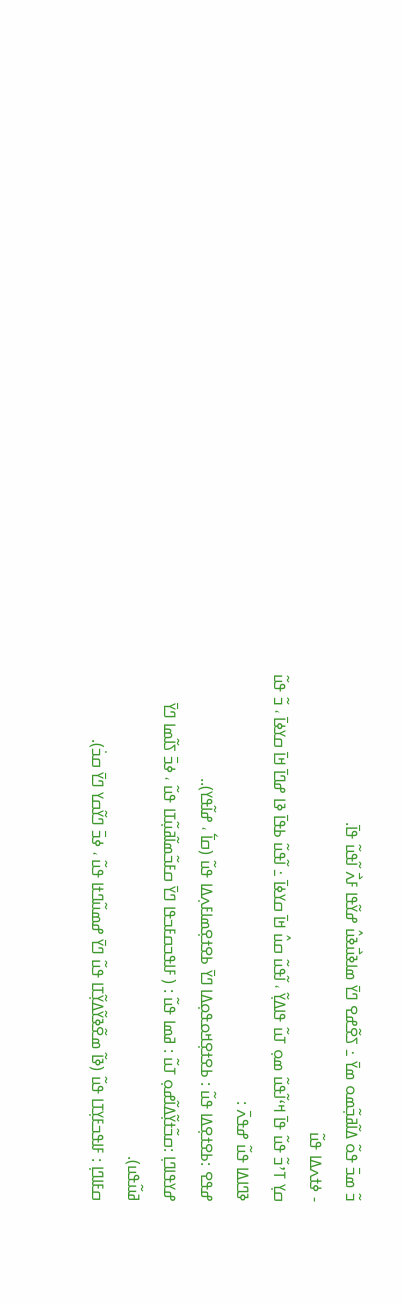ߏ߬ ߘߏ߫ ߟߋ߬ ߡߊ߬ߥߏ߲߬ߘߋ ߘߌ߫ ߸ ߖߐ߬ߝߐ ߣߌ߫ ߘߊߢߎ߯ߢߎ߮ ߝߌ߬ߟߊ ߓߍ߯ ߊ߬ߟߎ߬ ߟߊ߫.
- ߦߙߍߡߊ ߟߎ߬
ߛߌ߲ ߠߴߏ߬ ߟߎ߬ ߟߊ߫ ߞߵߊ߬ߟߎ߬ ߘߋ߲ ߠߎ߬ ߟߊߡߌ߲߬ ، ߊ߬ߟߎ߬ ߛߎ߮ ߞߊ߫ ߛߌߦߊ߫ ߸ ߊ߬ߟߎ߬ ߕߟߊ߫ ߢߊ ߝߣߊ߫ ߞߊ߫ ߛߌߦߊ߫ ، ߏ߬ ߟߎ߬ ߢߣߊߡߊ ߟߎ߬ ߝߟߍ߫ :
ߝߟߐ :ߕߐߙߐ߲ߡߊ ߟߎ߬ : ߕߐߙߐ߲ߞߋߟߋ߲ߡߊ ߣߌ߫ ߕߐߙߐ߲ߘߊߓߍ߲ߡߊ ߟߎ߬ (ߛߊ߱ ، ߝߊ߬ߟߌ)..
ߝߌߟߊߣߊ߲ :ߛߏ߬ߙߌ߲߬ߡߊ߬ߝߋ߲ ߠߎ߬ : ߥߘߊ ߟߎ߬ : ( ߓߊߟߏߛߓߏߟߊ ߣߌ߫ ߛߓߏ߬ߘߊ߬ߥߎ߲߬ߠߊ ߟߎ߬ ، ߦߏ߫ ߖߊ߬ߘߊ ߣߌ߫ ߥߎ߬ߟߎ).
ߛߓߊߣߊ߲ : ߓߊߟߏߓߌ߲ߠߊ ߟߎ߬ (ߢߊ߬ ߘߐ߬ߢߌ߬ߡߌ߲߬ߠߊ ߟߎ߬ ߣߌ߫ ߝߘߎ߬ߣߙߊ ߟߎ߬ ، ߦߏ߫ ߣߌ߬ߛߌ ߣߌ߫ ߛߏ߭).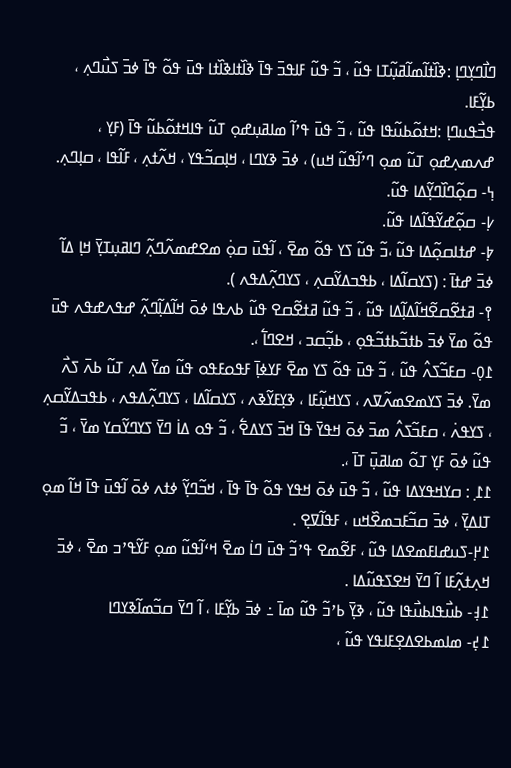ߣߊ߯ߣߌ߲ߣߊ߲ :ߢߊ߰ߙߊ߬ߘߊ߬ߥߎ߲߬ߠߊ ߟߎ߬ ، ߏ߬ ߟߎ߬ ߓߊߟߏ߫ ߟߊ߫ ߢߊ߰ߙߊߢߊ߰ߙߊ ߟߎ߫ ߟߋ߬ ߟߊ߫ ߦߏ߫ ߖߎ߯ߣߍ߲ ، ߕߌ߲߬ߓߊ.
ߟߏ߯ߟߎߣߊ߲ :ߞߙߋ߬ߕߎ߬ߟߊ ߟߎ߬ ، ߏ߬ ߟߎ߫ ߟߴߊ߬ ߘߊߥߎ߲ߝߋ߲ ߠߎ߬ ߟߊߞߙߋ߬ߕߎ߬ ߟߊ߫ (ߓߌ߲ ، ߝߍߘߍ߲ߝߋ߲ ߠߎ߬ ߘߋ߲ ߣߴߊ߬ߟߎ߬ ߞߎ) ، ߦߏ߫ ߢߌߣߊ ، ߞߊ߲ߛߏ߬ߟߌ ، ߞߍ߬ߙߍ߲ ، ߓߊ߬ߟߊ ، ߛߊ߲ߣߍ߲.
߆߲- ߛߋ߲߬ߣߊ߰ߣߌ߲߬ߡߊ ߟߎ߬.
߇߲- ߛߋ߲߬ߝߌ߬ߟߊ߬ߡߊ ߟߎ߬.
߈߲- ߝߙߊߛߋ߲߬ߡߊ ߟߎ߬ ،ߏ߬ ߟߎ߬ ߖߌ ߟߋ߬ ߘߐ߫ ، ߊ߬ߟߎ߫ ߛߋ߲߭ ߘߐߝߘߍ߬ߣߍ߲߬ ߣߊߥߎ߲ߠߌ߲߫ ߞߊ߲ ߡߊ߬ ߦߏ߫ ߝߙߊ߫ : (ߖߌߛߊ߬ߡߊ ، ߕߟߏߡߌ߬ߛߍ߲ ، ߖߌߣߍ߲߬ߡߟߍ ).
߉߲- ߥߙߐ߬ߛߐ߬ߞߊ߬ߡߊ߲߬ߡߊ ߟߎ߬ ، ߏ߬ ߟߎ߬ ߥߙߐ߬ߛߐ ߟߎ߬ ߕߍߟߊ ߦߋ߫ ߞߊ߬ߡߊ߲߬ߣߍ߲߬ ߝߟߍߝߟߍ ߟߎ߫ ߟߋ߬ ߘߌ߫ ߦߏ߫ ߕߙߏ߬ߕߙߏ߬ߟߋ߲ ، ߕߏ߲߬ߛߏ ، ߞߐߣߊ߱ ،.
߁߀߲- ߛߓߏ߬ߖߍ߮ ߟߎ߬ ، ߏ߬ ߟߎ߫ ߟߋ߬ ߖߌ ߘߐ߫ ߓߌߦߊ߲߫ ߓߟߋߓߟߋ ߟߎ߬ ߘߌ߫ ߡߍ߲ ߠߎ߬ ߕߍ߫ ߖߍ߯ ߘߌ߫. ߦߏ߫ ߖߌߘߐߘߍ߬ߜߍ ، ߖߌߞߎ߲߬ߓߊ ، ߢߌ߲ߓߌ߬ߢߍ ، ߖߌߛߊ߬ߡߊ ، ߖߌߣߍ߲߬ߡߟߍ ، ߕߟߏߡߌ߬ߛߍ߲ ، ߖߌߟߍ߭ ، ߛߓߏ߬ߖߍ߮ ߘߏ߫ ߦߋ߫ ߞߟߌ߫ ߟߊ߫ ߞߏ߫ ߖߌߡߐ߱ ، ߏ߬ ߟߋ ߡߊ߭ ߣߌ߫ ߖߌߣߌ߬ߛߌ ߘߌ߫ ، ߏ߬ ߟߎ߬ ߦߋ߫ ߓߌ߲ ߠߋ߬ ߘߊߥߎ߲߫ ߠߊ߫ ،.
߁߁߲ : ߛߌߞߟߌߡߊ ߟߎ߬ ، ߏ߬ ߟߎ߫ ߦߋ߫ ߞߟߌ ߟߋ߬ ߟߊ߫ ߟߊ߫ ، ߞߏ߬ߣߌ߲߬ ߦߙߍ ߦߋ߫ ߊ߬ߟߎ߫ ߟߊ߫ ߞߊ߬ ߘߋ߲ ߠߊߡߌ߲߫ ، ߦߏ߫ ߛߏ߬ߓߏߘߐ߰ߞߎ ، ߓߟߊ߬ߜߐ߲ .
߁߂߲-ߖߎߝߊߓߘߐߡߊ ߟߎ߬ ، ߓߐ߬ߘߐ ߟߴߏ߬ ߟߎ߫ ߣߊ߭ ߘߐ߫ ߞߵߊ߬ߟߎ߬ ߘߋ߲ ߓߌ߬ߟߴߏ ߘߐ߫ ، ߦߏ߫ ߞߍ߲ߙߍ߲߬ߓߊ ߊ߬ ߣߌ߫ ߞߐߖߟߎ߬ߡߊ .
߁߃߲- ߕߎ߯ߟߊߕߎ߯ߟߊ ߟߎ߬ ، ߢߌ߲߫ ߕߴߏ߬ ߟߎ߬ ߘߊ߫ ߸ ߦߏ߫ ߕߌ߲߬ߓߊ ، ߊ߬ ߣߌ߫ ߛߏ߬ߘߊ߬ߢߌߣߊ
߁߄߲- ߘߊߘߕߐߡߐ߲ߓߊߟߌ ߟߎ߬ ،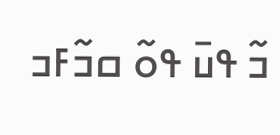ߏ߬ ߟߎ߫ ߟߋ߬ ߛߏ߬ߓߏ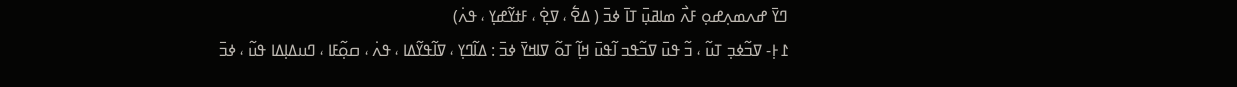ߣߌ߫ ߝߍߘߍ߲ߝߋ߲ ߓߍ߯ ߘߊߥߎ߲߫ ߠߊ߫ ߦߏ߫ ( ߡߐ߱ ، ߜߐ߲߭ ، ߓߙߌ߬ߝߌ߲ ، ߟߍ߭)
߁߅߲- ߜߏ߬ߦߏ߲ ߠߎ߬ ، ߏ߬ ߟߎ߫ ߜߏ߬ߟߏ ߊ߬ߟߎ߫ ߞߊ߲߬ ߠߋ߬ ߜߊߞߌ߫ ߦߏ߫ : ߡߊ߬ߣߌ߲ ، ߜߊ߬ߟߌ߬ߡߊ ، ߟߍ߭ ، ߛߋ߲߬ߓߊ ، ߣߎߡߊ߲ߡߊ ߟߎ߬ ، ߦߏ߫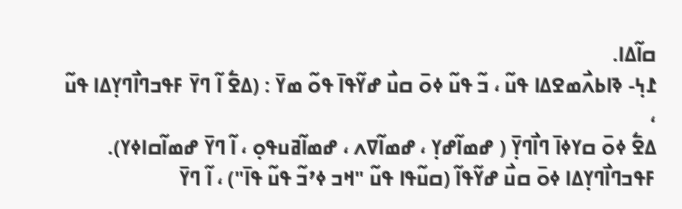ߛߊ߬ߡߊ.
߁߆߲- ߢߊߕߍ߯ߘߐߡߊ ߟߎ߬ ، ߏ߬ ߟߎ߬ ߦߋ߫ ߛߎ߯ ߝߌ߬ߟߊ߫ ߟߋ߬ ߘߌ߫ : (ߡߐ߱ ߊ߬ ߣߌ߫ ߓߟߏߣߊ߯ߣߌ߲ߡߊ ߟߎ߬ ،
ߡߐ߱ ߦߋ߫ ߛߌߦߊ߫ ߣߊ߯ߣߌ߲߫ ( ߝߘߊ߬ߝߌ߲ ، ߝߘߊ߬ߜߍ ، ߝߘߊ߬ߥߎߟߋ߲ ، ߊ߬ ߣߌ߫ ߝߘߊ߬ߛߊߦߌ).
ߓߟߏߣߊ߯ߣߌ߲ߡߊ ߦߋ߫ ߛߎ߯ ߝߌ߬ߟߊ߬ (ߛߎ߬ߟߊ ߟߎ߬ "ߞߏ ߦߴߏ߬ ߟߎ߬ ߟߊ߫") ، ߊ߬ ߣߌ߫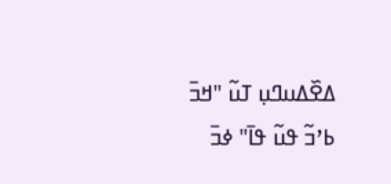ߡߐ߰ߡߎߣߎ߲ ߠߎ߬ "ߞߏ߫ ߕߴߏ߬ ߟߎ߬ ߟߊ߫" ߦߏ߫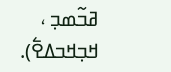ߥߏ߬ߘߏ߲ ، ߞߏ߲ߞߏߡߐ߱).